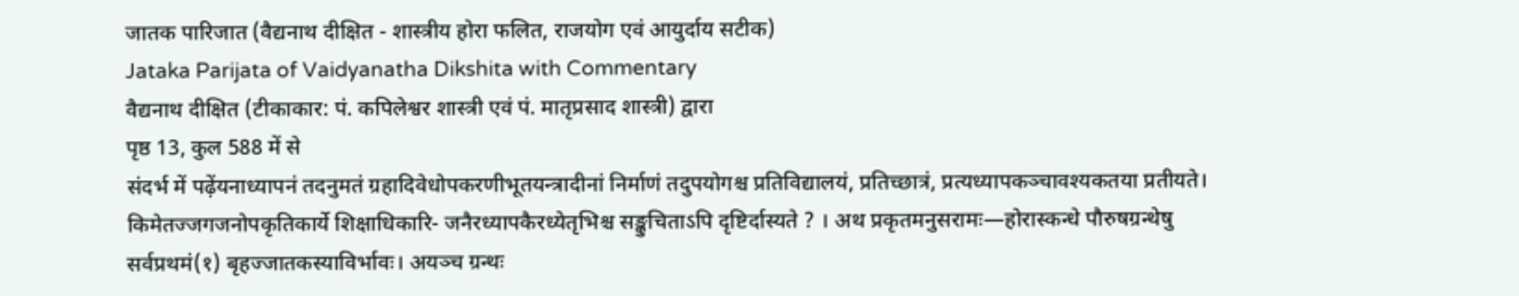जातक पारिजात (वैद्यनाथ दीक्षित - शास्त्रीय होरा फलित, राजयोग एवं आयुर्दाय सटीक)
Jataka Parijata of Vaidyanatha Dikshita with Commentary
वैद्यनाथ दीक्षित (टीकाकार: पं. कपिलेश्वर शास्त्री एवं पं. मातृप्रसाद शास्त्री) द्वारा
पृष्ठ 13, कुल 588 में से
संदर्भ में पढ़ेंयनाध्यापनं तदनुमतं ग्रहादिवेधोपकरणीभूतयन्त्रादीनां निर्माणं तदुपयोगश्च प्रतिविद्यालयं, प्रतिच्छात्रं, प्रत्यध्यापकञ्चावश्यकतया प्रतीयते। किमेतज्जगजनोपकृतिकार्ये शिक्षाधिकारि- जनैरध्यापकैरध्येतृभिश्च सङ्कुचिताऽपि दृष्टिर्दास्यते ? । अथ प्रकृतमनुसरामः—होरास्कन्धे पौरुषग्रन्थेषु सर्वप्रथमं(१) बृहज्जातकस्याविर्भावः। अयञ्च ग्रन्थः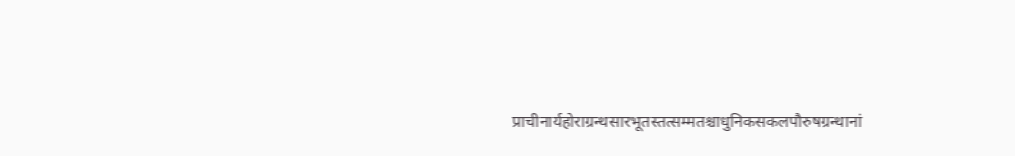प्राचीनार्यहोराग्रन्थसारभूतस्तत्सम्मतश्चाधुनिकसकलपौरुषग्रन्थानां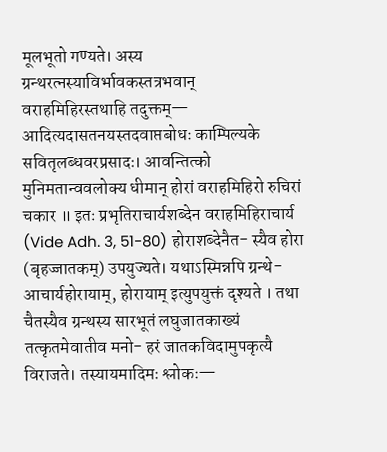मूलभूतो गण्यते। अस्य ग्रन्थरत्नस्याविर्भावकस्तत्रभवान् वराहमिहिरस्तथाहि तदुक्तम्— आदित्यदासतनयस्तदवाप्तबोधः काम्पिल्यके सवितृलब्धवरप्रसादः। आवन्तित्को मुनिमतान्ववलोक्य धीमान् होरां वराहमिहिरो रुचिरां चकार ॥ इतः प्रभृतिराचार्यशब्देन वराहमिहिराचार्य (Vide Adh. 3, 51-80) होराशब्देनैत- स्यैव होरा (बृहज्जातकम्) उपयुज्यते। यथाऽस्मिन्नपि ग्रन्थे-आचार्यहोरायाम्, होरायाम् इत्युपयुक्तं दृश्यते । तथा चैतस्यैव ग्रन्थस्य सारभूतं लघुजातकाख्यं तत्कृतमेवातीव मनो- हरं जातकविदामुपकृत्यै विराजते। तस्यायमादिमः श्लोकः—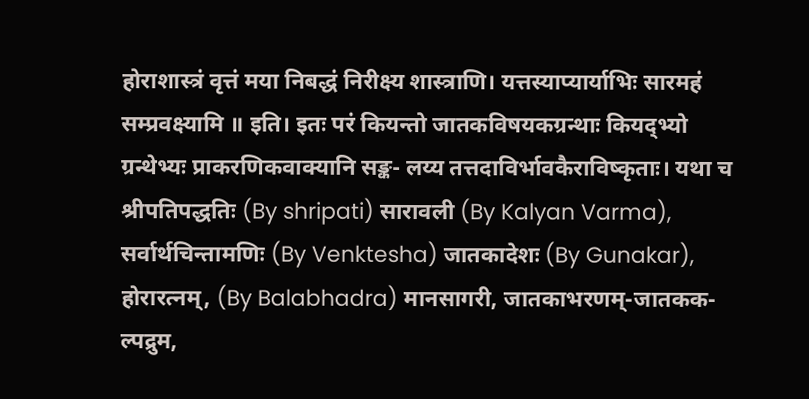होराशास्त्रं वृत्तं मया निबद्धं निरीक्ष्य शास्त्राणि। यत्तस्याप्यार्याभिः सारमहं सम्प्रवक्ष्यामि ॥ इति। इतः परं कियन्तो जातकविषयकग्रन्थाः कियद्भ्यो ग्रन्थेभ्यः प्राकरणिकवाक्यानि सङ्क- लय्य तत्तदाविर्भावकैराविष्कृताः। यथा च श्रीपतिपद्धतिः (By shripati) सारावली (By Kalyan Varma), सर्वार्थचिन्तामणिः (By Venktesha) जातकादेशः (By Gunakar), होरारत्नम्, (By Balabhadra) मानसागरी, जातकाभरणम्-जातकक- ल्पद्रुम,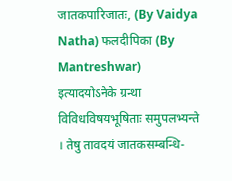जातकपारिजातः, (By Vaidya Natha) फलदीपिका (By Mantreshwar) इत्यादयोऽनेके ग्रन्था विविधविषयभूषिताः समुपलभ्यन्ते । तेषु तावदयं जातकसम्बन्धि-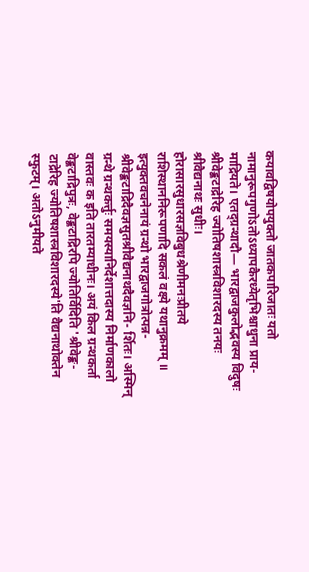कयावद्विषयोपयुक्तो जातकपारिजातः यतो नामानुरूपगुणोऽतोऽध्यापकैरध्येतृभिश्चाधुना प्राय- माद्रियते। एतद्ग्रन्थादौ— भारद्वाजकुलोद्भवस्य विदुषः श्रीवेङ्कटाद्रेरिह ज्योतिषशास्त्रविशारदस्य तनयः श्रीवैद्यनाथः सुधीः। होरासारसुधारसज्ञविबुधश्रेणीमनःप्रीतये राशिस्थाननिरूपणादि सकलं वक्ष्ये यथानुक्रमम् ॥ इत्युक्तवचनेनायं ग्रन्थो भारद्वाजगोत्रोत्पन्न-श्रीवेङ्कटाद्रिदैवज्ञसुतश्रीवैद्यनाथदैवज्ञनि- र्शितः। अस्मिन् ग्रन्थे ग्रन्थकर्त्तुः समयस्यानिर्देशात्तदास्य निर्माणकालो वास्तवः क इति तारतम्याधीनः। अयं किल ग्रन्थकर्ता वेङ्कटाद्रिपुत्रः, वेङ्कटाद्रिरपि ज्योतिर्विदिति 'श्रीवेङ्क- टाद्रेरिह ज्योतिषशास्त्रविशारदस्ये'ति वैद्यनाथोक्तेन स्फुटम्। अतोऽनुमीयते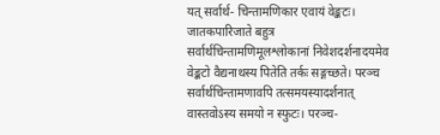यत् सर्वार्थ- चिन्तामणिकार एवायं वेङ्कटः। जातकपारिजाते बहुत्र सर्वार्थचिन्तामणिमूलश्लोकानां निवेशदर्शनादयमेव वेङ्कटो वैद्यनाथस्य पितेति तर्कः सङ्गच्छते। परञ्च सर्वार्थचिन्तामणावपि तत्समयस्यादर्शनात् वास्तवोऽस्य समयो न स्फुटः। परञ्च-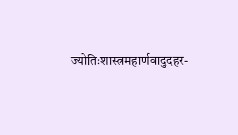ज्योतिःशास्त्रमहार्णवादुदहर-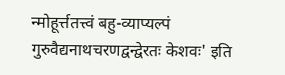न्मोहूर्त्ततत्त्वं बहु-व्याप्यल्पं गुरुवैद्यनाथचरणद्वन्द्वेरतः केशवः' इति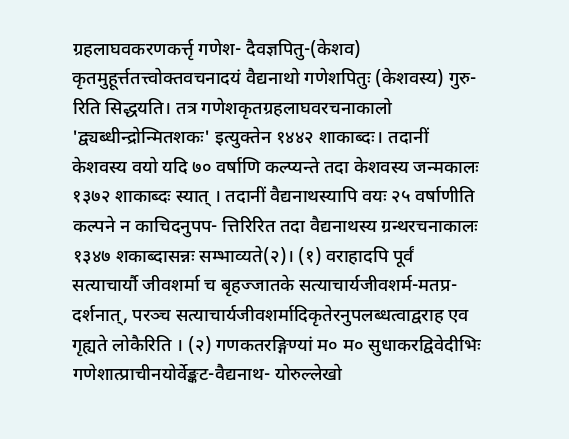ग्रहलाघवकरणकर्त्तृ गणेश- दैवज्ञपितु-(केशव) कृतमुहूर्त्ततत्त्वोक्तवचनादयं वैद्यनाथो गणेशपितुः (केशवस्य) गुरु- रिति सिद्धयति। तत्र गणेशकृतग्रहलाघवरचनाकालो 'द्व्यब्धीन्द्रोन्मितशकः' इत्युक्तेन १४४२ शाकाब्दः। तदानीं केशवस्य वयो यदि ७० वर्षाणि कल्प्यन्ते तदा केशवस्य जन्मकालः १३७२ शाकाब्दः स्यात् । तदानीं वैद्यनाथस्यापि वयः २५ वर्षाणीति कल्पने न काचिदनुपप- त्तिरिरित तदा वैद्यनाथस्य ग्रन्थरचनाकालः १३४७ शकाब्दासन्नः सम्भाव्यते(२)। (१) वराहादपि पूर्वं सत्याचार्यौ जीवशर्मा च बृहज्जातके सत्याचार्यजीवशर्म-मतप्र- दर्शनात्, परञ्च सत्याचार्यजीवशर्मादिकृतेरनुपलब्धत्वाद्वराह एव गृह्यते लोकैरिति । (२) गणकतरङ्गिण्यां म० म० सुधाकरद्विवेदीभिः गणेशात्प्राचीनयोर्वेङ्कट-वैद्यनाथ- योरुल्लेखो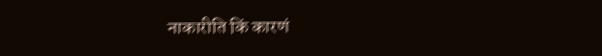नाकारीति किं कारणं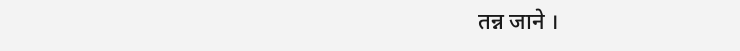तन्न जाने ।